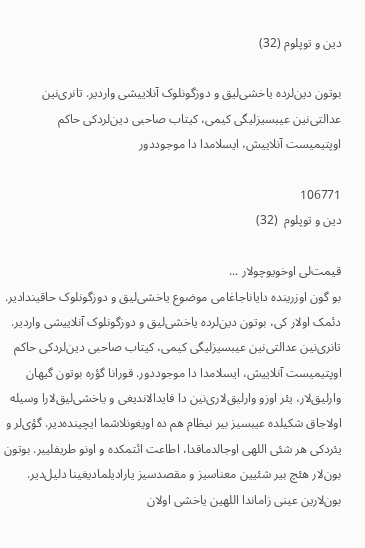دین و توپلوم (32)

بوتون دین‌لرده یاخشی‌لیق و دوزگونلوک آنلاییشی واردیر. تانری‌نین عدالتی‌نین عیبسیزلیگی کیمی، کیتاب صاحبی دین‌لردکی حاکم اوپتیمیست آنلاییش، ایسلامدا دا موجوددور

106771
دین و توپلوم  (32)

قیمت‌لی اوخویوچولار ...
بو گون اوزرینده دایاناجاغامی موضوع یاخشی‌لیق و دوزگونلوک حاقیندا‌دیر.
دئمک اولار کی، بوتون دین‌لرده یاخشی‌لیق و دوزگونلوک آنلاییشی واردیر. تانری‌نین عدالتی‌نین عیبسیزلیگی کیمی، کیتاب صاحبی دین‌لردکی حاکم اوپتیمیست آنلاییش، ایسلامدا دا موجوددور. قورانا گؤره بوتون گیهان وارلیق‌لار، یئر اوزو وارلیق‌لاری‌نین دا فایدالاندیغی و یاخشی‌لیق‌لارا وسیله اولا‌جاق شکیلده عیبسیز بیر نیظام هم ده اویغونلاشما ایچینده‌دیر. گؤی‌لر و یئردکی هر شئی اللهی اوجالدماقدا، اطاعت ائتمکده و اونو طریفلییر. بوتون بون‌لار هئچ بیر شئیین معنا‌سیز و مقصدسیز یارادیلمادیغینا دلیل‌دیر. بون‌لارین عینی زاماندا اللهین یاخشی اولان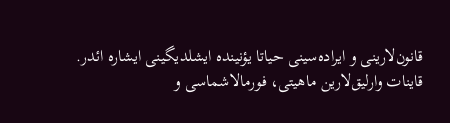قانون‌لارینی و ایراده‌سینی حیاتا یؤنینده ایشلدیگینی ایشاره ائدر. قاینات وارلیق‌لارین ماهیتی، فورمالاشماسی و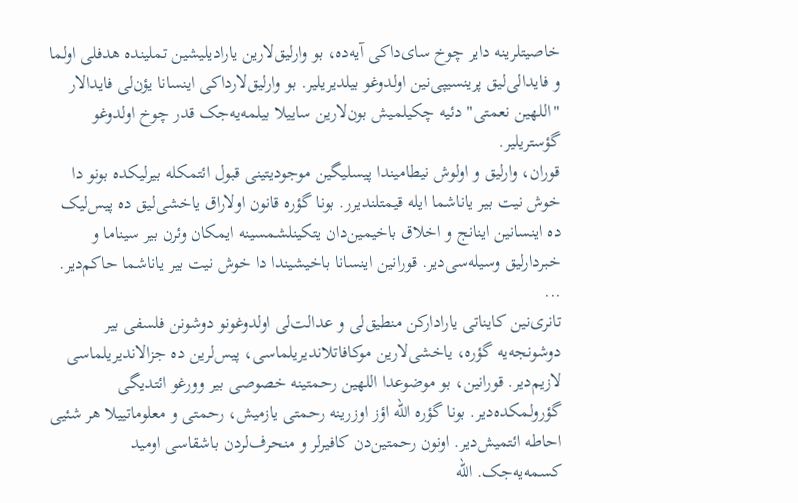خاصیتلرینه دایر چوخ سای‌داکی آیه‌ده، بو وارلیق‌لارین یارادیلیشین تملینده هدفلی اولما و فایدا‌لی‌لیق پرینسیپی‌نین اولدوغو بیلدیریلیر. بو وارلیق‌لارداکی اینسانا یؤن‌لی فایدا‌لار "اللهین نعمتی" دئیه چکیلمیش بون‌لارین ساییلا بیلمه‌یه‌جک قدر چوخ اولدوغو گؤستریلیر.
قوران، وارلیق و اولوش نیطامیندا پیسلیگین موجودیتینی قبول ائتمکله بیرلیکده بونو دا خوش نیت بیر یاناشما ایله قیمتلندیرر. بونا گؤره قانون اولا‌راق یاخشی‌لیق ده پیس‌لیک ده اینسانین اینانج و اخلاق باخیمین‌دان یتکینلشمسینه ایمکان وئرن بیر سیناما و خبردارلیق وسیله‌سی‌دیر. قورانین اینسانا باخیشیندا دا خوش نیت بیر یاناشما حاکم‌دیر.
...
تانری‌نین کایناتی یارادارکن منطیق‌لی و عدالت‌لی اولدوغونو دوشونن فلسفی بیر دوشونجه‌یه گؤره، یاخشی‌لارین موکافاتلاندیریلماسی، پیس‌لرین ده جزالاندیریلماسی لازیم‌دیر. قورانین، بو موضوعدا اللهین رحمتینه خصوصی بیر وورغو ائتدیگی گؤرولمکده‌دیر. بونا گؤره الله اؤز اوزرینه رحمتی یازمیش، رحمتی و معلوماتییلا هر شئیی احاطه ائتمیش‌دیر. اونون رحمتین‌دن کافیرلر و منحرف‌لردن باشقاسی اومید کسمه‌یه‌جک. الله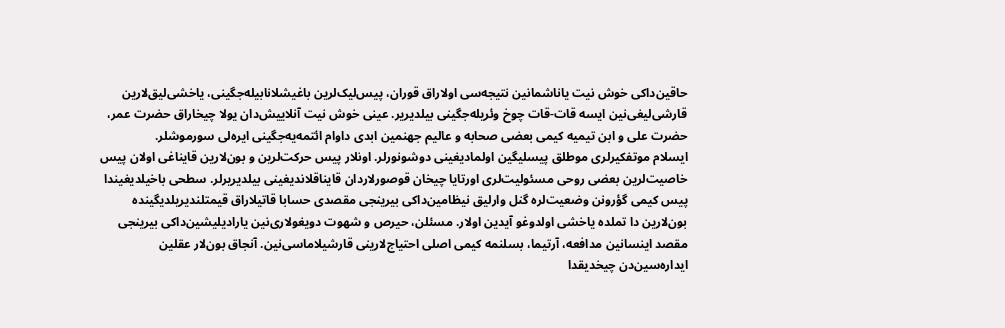حاقین‌داکی خوش نیت یاناشمانین نتیجه‌سی اولا‌راق قوران، پیس‌لیک‌لرین باغیشلانابیله‌جگینی، یاخشی‌لیق‌لارین قارشی‌لیغی‌نین ایسه قات-قات چوخ وئریله‌جگینی بیلدیریر. عینی خوش نیت آنلاییش‌دان یولا چیخا‌راق حضرت عمر، حضرت علی و ابن تیمیه کیمی بعضی صحابه و عالیم جهنمین ابدی داوام ائتمه‌یه‌جگینی ایره‌لی سورموشلر.
ایسلام موتفکیرلری موطلق پیسلیگین اولمادیغینی دوشونورلر. اونلار پیس حرکت‌لرین و بون‌لارین قایناغی اولان پیس خاصیت‌لرین بعضی روحی مسئولیت‌لری اورتایا چیخان قوصورلاردان قایناقلاندیغینی بیلدیریرلر. سطحی باخیلدیغیندا پیس کیمی گؤرونن وضعیت‌لره گنل وارلیق نیظامین‌داکی بیرینجی مقصدی حسابا قاتیلا‌راق قیمتلندیریلدیگینده بون‌لارین دا تملده یاخشی اولدوغو آیدین اولار. مسئلن، حیرص و شهوت دویغولاری‌نین یارادیلیشین‌داکی بیرینجی مقصد اینسانین مدافعه، آرتیما، بسلنمه کیمی اصلی احتیاج‌لارینی قارشیلاماسی‌نین. آنجاق بون‌لار عقلین ایداره‌سین‌دن چیخدیقدا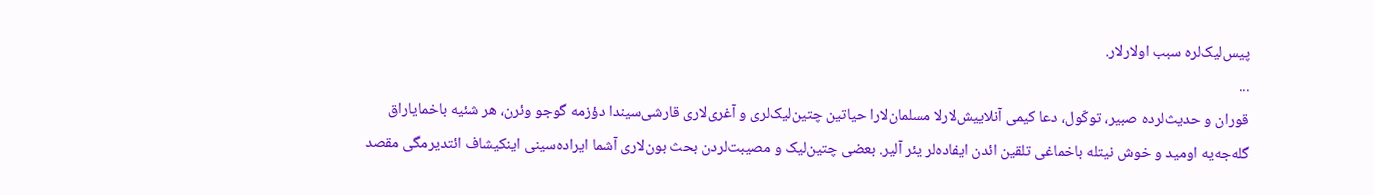پیس‌لیک‌لره سبب اولارلار.
...
قوران و حدیث‌لرده صبیر، توکّول، دعا کیمی آنلاییش‌لارلا مسلمان‌لارا حیاتین چتین‌لیک‌لری و آغری‌لاری قارشی‌سیندا دؤزمه گوجو وئرن، هر شئیه باخمایا‌راق گله‌جه‌یه اومید و خوش نیتله باخماغی تلقین ائدن ایفاده‌لر یئر آلیر. بعضی چتین‌لیک و مصیبت‌لردن بحث بون‌لاری آشما ایراده‌سینی اینکیشاف ائتدیرمگی مقصد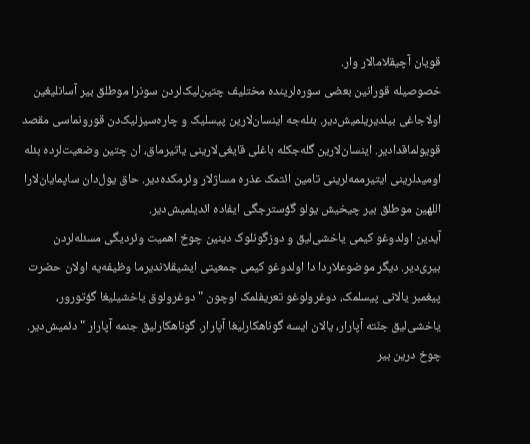قویان آچیقلاما‌لار وار.
خصوصیله قورانین بعضی سوره‌لرینده مختلیف چتین‌لیک‌لردن سونرا موطلق بیر آسانلیغین اولاجاغی بیلدیریلمیش‌دیر. بئله‌جه اینسان‌لارین پیسلیک و چاره‌سیزلیک‌دن قورونماسی مقصد قویولماقدا‌دیر. اینسان‌لارین گله‌جکله باغلی قایغی‌لارینی یاتیرماق، ان چتین وضعیت‌لرده بئله اومیدلرینی ایتیرممه‌لرینی تامین ائتمک عذره مساژلار وئرمکده‌دیر. حاق یول‌دان ساپمایان‌لارا اللهین موطلق بیر چیخیش یولو گؤسترجگی ایفاده ائدیلمیش‌دیر.
آیدین اولدوغو کیمی یاخشی‌لیق و دوزگونلوک دینین چوخ اهمیت وئردیگی مسئله‌لردن بیری‌دیر. دیگر موضوعلاردا دا اولدوغو کیمی جمعیتی ایشیقلاندیرما وظیفه‌یه اولان حضرت پیغمبر یالانی پیسلمک، دوغرولوغو تعریفلمک اوچون "دوغرولوق یاخشیلیغا گؤتورور، یاخشی‌لیق جنّته آپارار، یالان ایسه گوناهکارلیغا آپارار. گوناهکارلیق جنمه آپارار "دئمیش‌دیر. چوخ درین بیر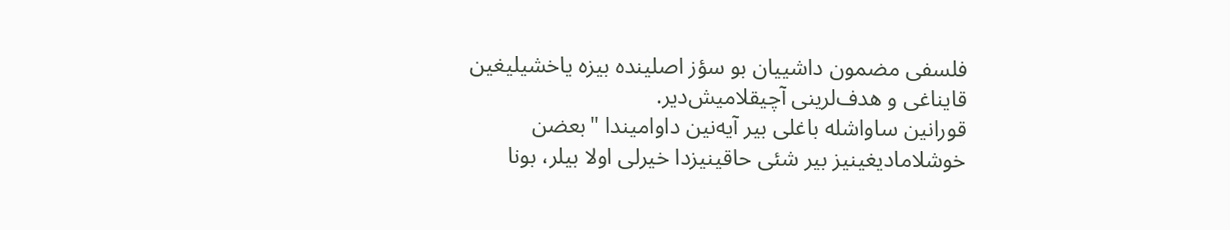فلسفی مضمون داشییان بو سؤز اصلینده بیزه یاخشیلیغین قایناغی و هدف‌لرینی آچیقلامیش‌دیر.
قورانین ساواشله باغلی بیر آیه‌نین داوامیندا "بعضن خوشلامادیغینیز بیر شئی حاقینیزدا خیرلی اولا بیلر، بونا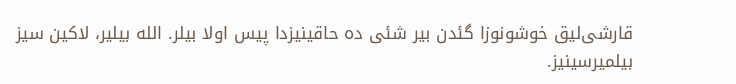قارشی‌لیق خوشونوزا گئدن بیر شئی ده حاقینیزدا پیس اولا بیلر. الله بیلیر، لاکین سیز بیلمیرسینیز.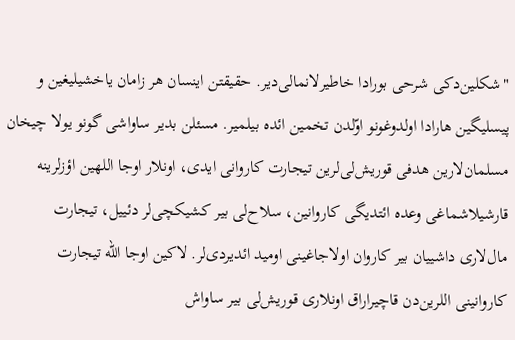"شکلین‌دکی شرحی بورادا خاطیرلانما‌لی‌دیر. حقیقتن اینسان هر زامان یاخشیلیغین و پیسلیگین هارادا اولدوغونو اوّلدن تخمین ائده بیلمیر. مسئلن بدیر ساواشی گونو یولا چیخان مسلمان‌لارین هدفی قوریش‌لی‌لرین تیجارت کاروانی ایدی، اونلار اوجا اللهین اؤزلرینه قارشیلاشماغی وعده ائتدیگی کاروانین، سلاح‌لی بیر کشیکچی‌لر دئییل، تیجارت مال‌لاری داشییان بیر کاروان اولاجاغینی اومید ائدیردی‌لر. لاکین اوجا الله تیجارت کاروانینی اللرین‌دن قاچیرا‌راق اونلاری قوریش‌لی بیر ساواش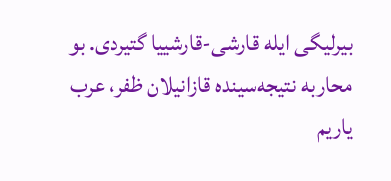بیرلیگی ایله قارشی-قارشییا گتیردی. بو محاربه نتیجه‌سینده قازانیلان ظفر، عرب یاریم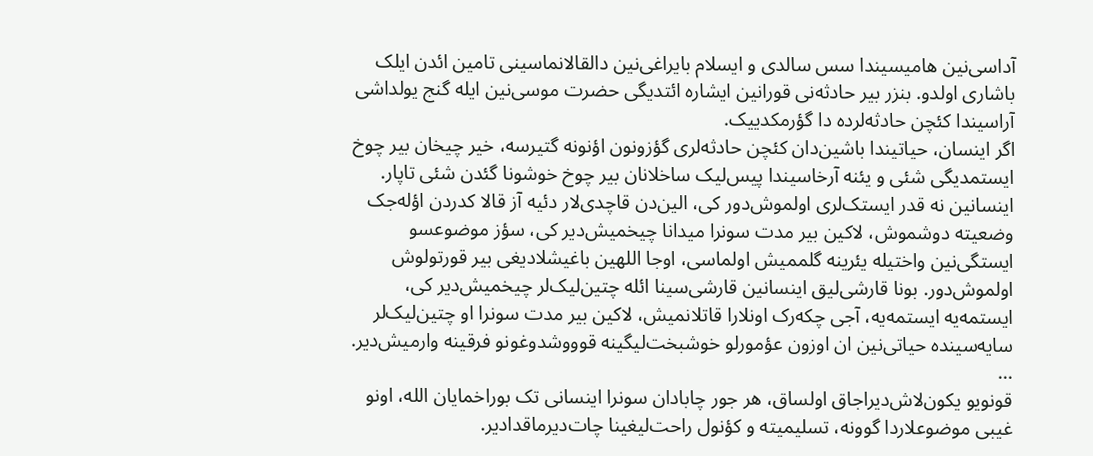آداسی‌نین هامیسیندا سس سالدی و ایسلام بایراغی‌نین دالقالانماسینی تامین ائدن ایلک باشاری اولدو. بنزر بیر حادثه‌نی قورانین ایشاره ائتدیگی حضرت موسی‌نین ایله گنج یولداشی آراسیندا کئچن حادثه‌لرده دا گؤرمکدییک.
اگر اینسان، حیاتیندا باشین‌دان کئچن حادثه‌لری گؤزونون اؤنونه گتیرسه، خیر چیخان بیر چوخ ایستمدیگی شئی و یئنه آرخاسیندا پیس‌لیک ساخلانان بیر چوخ خوشونا گئدن شئی تاپار. اینسانین نه قدر ایستک‌لری اولموش‌دور کی، الین‌دن قاچدی‌لار دئیه آز قالا کدردن اؤله‌جک وضعیته دوشموش، لاکین بیر مدت سونرا میدانا چیخمیش‌دیر کی، سؤز موضوعسو ایستگی‌نین واختیله یئرینه گلممیش اولماسی، اوجا اللهین باغیشلادیغی بیر قورتولوش اولموش‌دور. بونا قارشی‌لیق اینسانین قارشی‌سینا ائله چتین‌لیک‌لر چیخمیش‌دیر کی، ایستمه‌یه ایستمه‌یه، آجی چکه‌رک اونلارا قاتلانمیش، لاکین بیر مدت سونرا او چتین‌لیک‌لر سایه‌سینده حیاتی‌نین ان اوزون عؤمورلو خوشبخت‌لیگینه قوووشدوغونو فرقینه وارمیش‌دیر.
...
قونویو یکون‌لاش‌دیرا‌جاق اولساق، هر جور چابادان سونرا اینسانی تک بوراخمایان الله، اونو غیبی موضوعلاردا گوونه، تسلیمیته و کؤنول راحت‌لیغینا چات‌دیرماقدا‌دیر.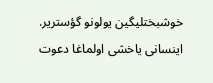خوشبختلیگین یولونو گؤستریر. اینسانی یاخشی اولماغا دعوت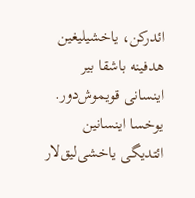ائدرکن، یاخشیلیغین هدفینه باشقا بیر اینسانی قویموش‌دور. یوخسا اینسانین ائتدیگی یاخشی‌لیق‌لار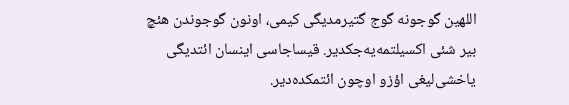اللهین گوجونه گوج گتیرمدیگی کیمی، اونون گوجوندن هئچ بیر شئی اکسیلتمه‌یه‌جکدیر. قیساجاسی اینسان ائتدیگی یاخشی‌لیغی اؤزو اوچون ائتمکده‌دیر.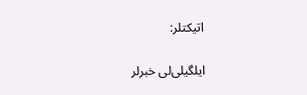اتیکتلر:

ایلگیلی‌لی خبرلر